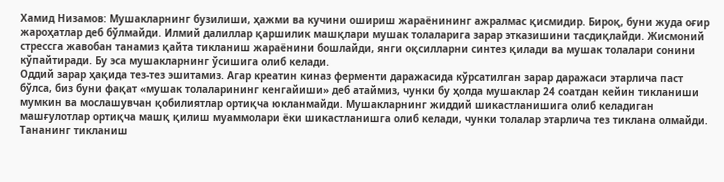Хамид Низамов: Мушакларнинг бузилиши, ҳажми ва кучини ошириш жараёнининг ажралмас қисмидир. Бироқ, буни жуда оғир жароҳатлар деб бўлмайди. Илмий далиллар қаршилик машқлари мушак толаларига зарар этказишини тасдиқлайди. Жисмоний стрессга жавобан танамиз қайта тикланиш жараёнини бошлайди, янги оқсилларни синтез қилади ва мушак толалари сонини кўпайтиради. Бу эса мушакларнинг ўсишига олиб келади.
Оддий зарар ҳақида тез-тез эшитамиз. Агар креатин киназ ферменти даражасида кўрсатилган зарар даражаси этарлича паст бўлса, биз буни фақат «мушак толаларининг кенгайиши» деб атаймиз, чунки бу ҳолда мушаклар 24 соатдан кейин тикланиши мумкин ва мослашувчан қобилиятлар ортиқча юкланмайди. Мушакларнинг жиддий шикастланишига олиб келадиган машғулотлар ортиқча машқ қилиш муаммолари ёки шикастланишга олиб келади, чунки толалар этарлича тез тиклана олмайди. Тананинг тикланиш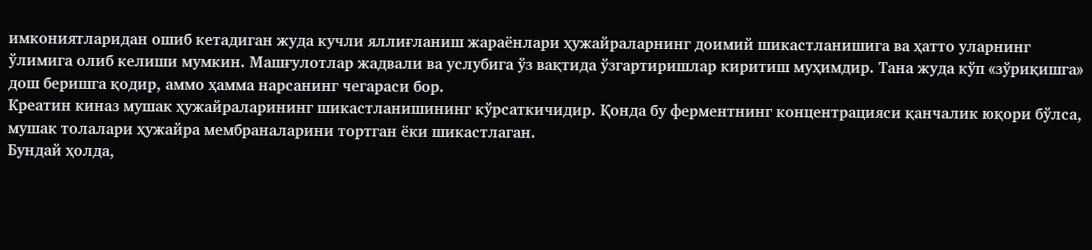имкониятларидан ошиб кетадиган жуда кучли яллиғланиш жараёнлари ҳужайраларнинг доимий шикастланишига ва ҳатто уларнинг ўлимига олиб келиши мумкин. Машғулотлар жадвали ва услубига ўз вақтида ўзгартиришлар киритиш муҳимдир. Тана жуда кўп «зўриқишга» дош беришга қодир, аммо ҳамма нарсанинг чегараси бор.
Креатин киназ мушак ҳужайраларининг шикастланишининг кўрсаткичидир. Қонда бу ферментнинг концентрацияси қанчалик юқори бўлса, мушак толалари ҳужайра мембраналарини тортган ёки шикастлаган.
Бундай ҳолда,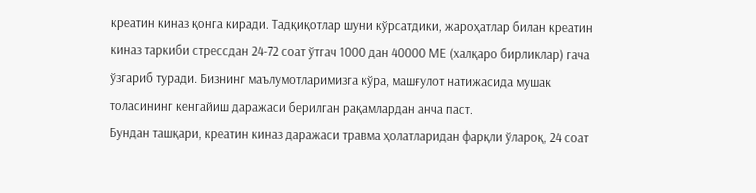креатин киназ қонга киради. Тадқиқотлар шуни кўрсатдики, жароҳатлар билан креатин киназ таркиби стрессдан 24-72 соат ўтгач 1000 дан 40000 МE (халқаро бирликлар) гача ўзгариб туради. Бизнинг маълумотларимизга кўра, машғулот натижасида мушак толасининг кенгайиш даражаси берилган рақамлардан анча паст.
Бундан ташқари, креатин киназ даражаси травма ҳолатларидан фарқли ўлароқ, 24 соат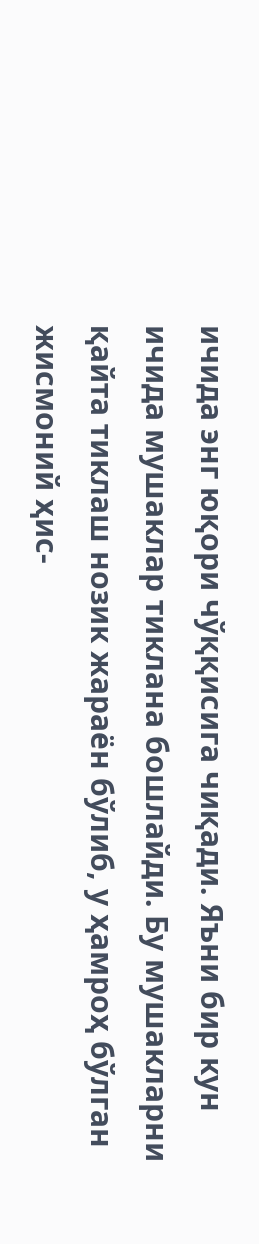ичида энг юқори чўққисига чиқади. Яъни бир кун ичида мушаклар тиклана бошлайди. Бу мушакларни қайта тиклаш нозик жараён бўлиб, у ҳамроҳ бўлган жисмоний ҳис-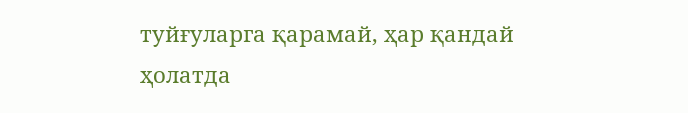туйғуларга қарамай, ҳар қандай ҳолатда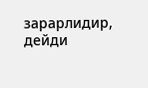зарарлидир, дейди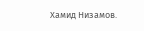Хамид Низамов.